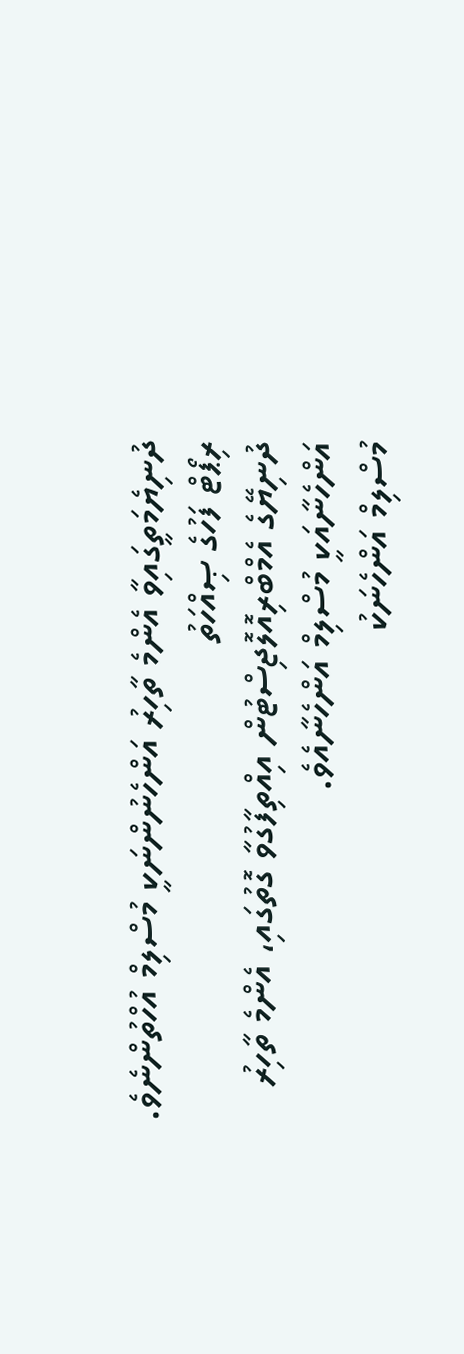ދުނިޔެމަތީގައިވާ އެންމެ ތާހިރު އަންހެނުންނަކީ މުސްލިމް އުހްތުންނެވެ.
ރިޕޯޓް ފަހުގެ ޞިއްހަތު
ދުނިޔޭގެ އެމްބްރިއޮލޮޖިސްޓުން އިއްތިފާގުވާ ގޮތުގައި، އެންމެ ތާހިރު އަންހެނާއަކީ މުސްލިމް އަންހެނާއެވެ.
މުސްލިމް އަންހެނަކު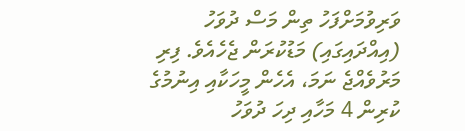ވަރިވުމަށްފަހު ތިން މަސް ދުވަހު (އިއްދައިގައި) މަޑުކުރަން ޖެހެއެވެ. ފިރި މަރުވެއްޖެ ނަމަ، އެހެން މީހަކާއި އިނުމުގެ ކުރިން 4 މަހާއި ދިހަ ދުވަހު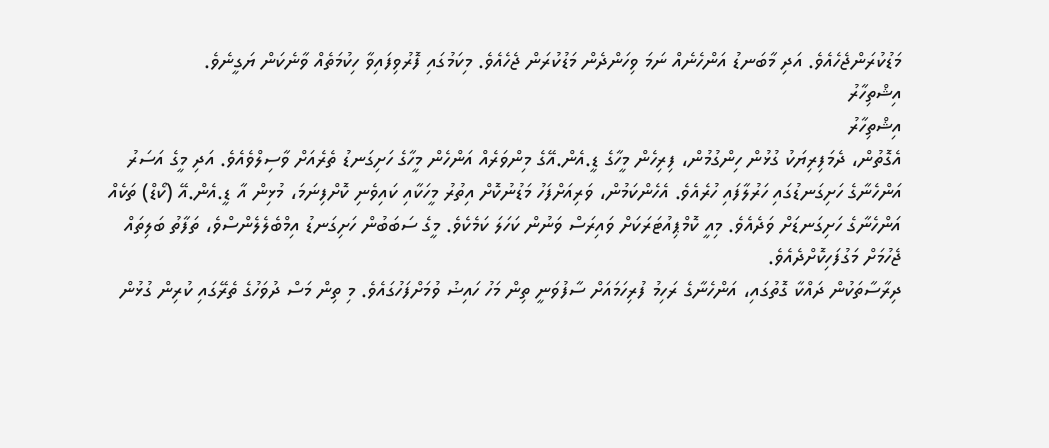މަޑުކުރަންޖެހެއެވެ. އަދި މާބަނޑު އަންހެނެއް ނަމަ ވިހަންދެން މަޑުކުރަން ޖެހެއެވެ. މިކަމުގައި ފޮރުވިފައިވާ ހިކުމަތެއް ވާނެކަން ޔަގީނެވެ.
އިޝްތިހާރު
އިޝްތިހާރު
އެގޮތުން، ދެމަފިރިޔަކު ގުޅުން ހިންގުމުން، ފިރިހެން މީހާގެ ޑީ.އެން.އޭގެ މިންވަރެއް އަންހެން މީހާގެ ހަށިގަނޑު ތެރެއަށް ވާސިލްވެއެވެ. އަދި މީގެ އަސަރު އަންހެނާގެ ހަށިގަނޑުގައި ހަރުލާފައި ހުރެއެވެ. އެހެންކަމުން، ވަރިއަށްފަހު މަޑުނުކޮށް އިތުރު މީހަކާއި ކައިވެނި ކޮށްފިނަމަ، މުޅިން އާ ޑީ.އެން.އޭ (ކޯޑް) ތަކެއް އަންހެނާގެ ހަށިގަނޑަށް ވަދެއެވެ. މިއީ ކޮމްޕިއުޓަރަކަށް ވައިރަސް ވަނުން ކަހަލަ ކަމެކެވެ. މީގެ ސަބަބުން ހަށިގަނޑު އިމްބެލެލެންސްވެ، ތަފާތު ބަލިތައް ޖެހުމަށް މަގުފަހިކޮށްދެއެވެ.
ދިރާސާތަކުން ދައްކާ ގޮތުގައި، އަންހެނާގެ ރަހިމު ފުރިހަމައަށް ސާފުވަނީ ތިން މަހު ހައިޟު ވުމަށްފަހުގައެވެ. މި ތިން މަސް ދުވަހުގެ ތެރޭގައި ކުރިން ގުޅުން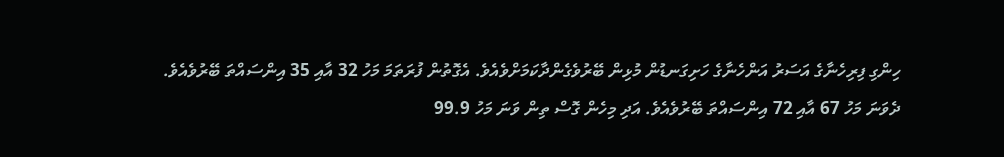ހިންގި ފިރިހެނާގެ އަސަރު އަންހެނާގެ ހަށިގަނޑުން މުޅިން ބޭރުވެގެންދާކަމަށްވެއެވެ. އެގޮތުން ފުރަތަމަ މަހު 32 އާއި 35 އިންސައްތަ ބޭރުވެއެވެ. ދެވަނަ މަހު 67 އާއި 72 އިންސައްތަ ބޭރުވެއެވެ. އަދި މިހެން ގޮސް ތިން ވަނަ މަހު 99.9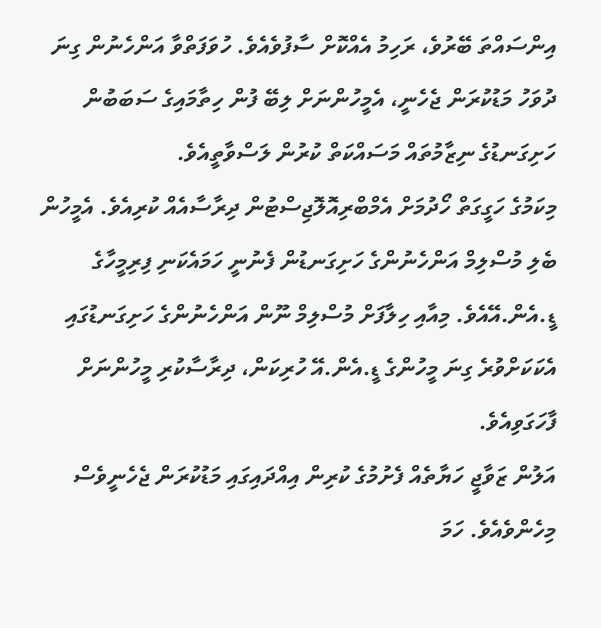އިންސައްތަ ބޭރުވެ، ރަހިމު އެއްކޮށް ސާފުވެއެވެ. ހުވަފަތްވާ އަންހެނުން ގިނަ ދުވަހު މަޑުކުރަން ޖެހެނީ، އެމީހުންނަށް ލިބޭ ފުން ހިތާމައިގެ ސަބަބުން ހަށިގަނޑުގެ ނިޒާމުތައް މަސައްކަތް ކުރުން ލަސްވާތީއެވެ.
މިކަމުގެ ހަގީގަތް ހޯދުމަށް އެމްބްރިއޮލޮޖިސްޓުން ދިރާސާއެއް ކުރިއެވެ. އެމީހުން ބެލި މުސްލިމް އަންހެނުންގެ ހަށިގަނޑުން ފެނުނީ ހަމައެކަނި ފިރިމީހާގެ ޑީ.އެން.އޭއެވެ. މިއާއި ހިލާފަށް މުސްލިމް ނޫން އަންހެނުންގެ ހަށިގަނޑުގައި އެކަކަށްވުރެ ގިނަ މީހުންގެ ޑީ.އެން.އޭ ހުރިކަން، ދިރާސާކުރި މީހުންނަށް ފާހަގަވިއެވެ.
އަލުން ޒަވާޖީ ހަޔާތެއް ފެށުމުގެ ކުރިން އިއްދައިގައި މަޑުކުރަން ޖެހެނީވެސް މިހެންވެއެވެ. ހަމަ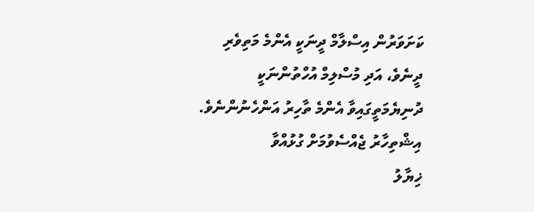ކަށަވަރުން އިސްލާމް ދީނަކީ އެންމެ މަތިވެރި ދީނެވެ، އަދި މުސްލިމް އުހްތުންނަކީ ދުނިޔެމަތީގައިވާ އެންމެ ތާހިރު އަންހެނުންނެވެ.
އިޝްތިހާރު ޖެއްސެވުމަށް ގުޅުއްވާ
ޚިޔާލު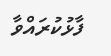ފާޅުކުރައްވާ